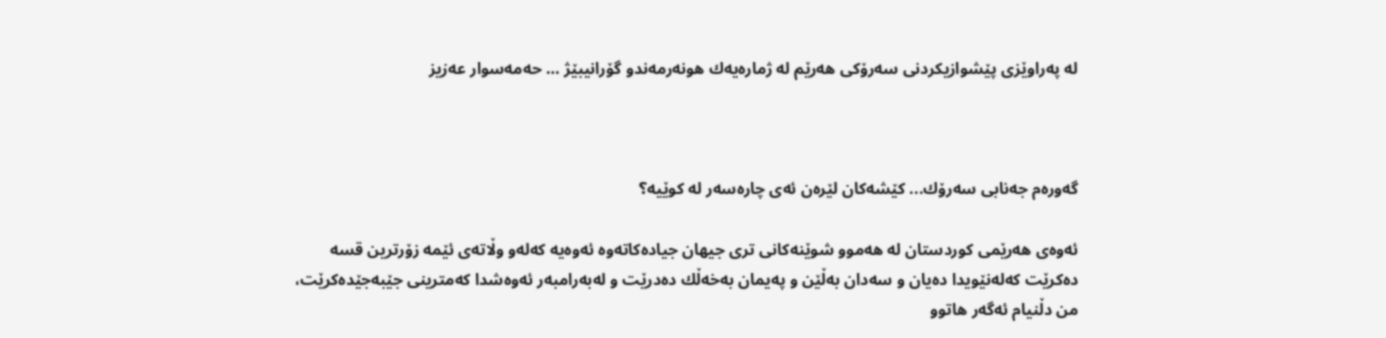له‌ په‌راوێزی پێشوازیكردنی سه‌رۆكی هه‌رێم له‌ ژماره‌یه‌ك هونه‌رمه‌ندو گۆرانیبێژ … حه‌مه‌سوار عه‌زیز



گه‌وره‌م جه‌نابی سه‌رۆك... كێشه‌كان لێره‌ن ئه‌ی چاره‌سه‌ر له‌ كوێیه‌؟

ئه‌وه‌ی هه‌رێمی كوردستان له‌ هه‌موو شوێنه‌كانی تری جیهان جیاده‌كاته‌وه‌ ئه‌وه‌یه‌ كه‌له‌و وڵاته‌ی ئێمه‌ زۆرترین قسه‌ ده‌كرێت كه‌له‌نێویدا ده‌یان و سه‌دان به‌ڵێن و په‌یمان به‌خه‌ڵك ده‌درێت و له‌به‌رامبه‌ر ئه‌وه‌شدا كه‌مترینی جێبه‌جێده‌كرێت، من دڵنیام ئه‌گه‌ر هاتوو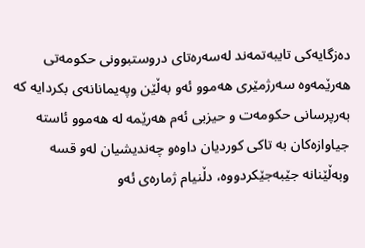ده‌زگایه‌كی تایبه‌تمه‌ند له‌سه‌ره‌تای دروستبوونی حكومه‌تی هه‌رێمه‌وه‌ سه‌رژمێری هه‌موو ئه‌و به‌ڵێن وپه‌یمانانه‌ی بكردایه‌ كه‌ به‌رپرسانی حكومه‌ت و حیزبی ئه‌م هه‌رێمه‌ له‌ هه‌موو ئاسته‌ جیاوازه‌كان به‌ تاكی كوردیان داوه‌و چه‌ندیشیان له‌و قسه‌ وبه‌ڵێنانه‌ جێبه‌جێكردووه‌، دڵنیام ژماره‌ی ئه‌و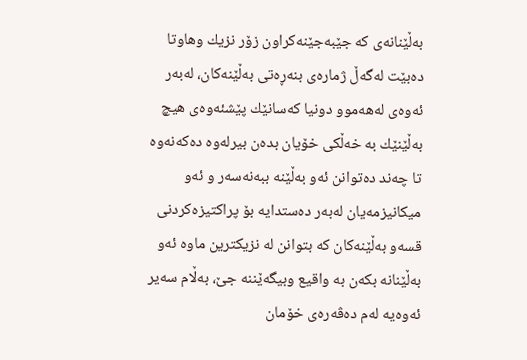به‌ڵێنانه‌ی كه‌ جێبه‌جێنه‌كراون زۆر نزیك وهاوتا ده‌بێت له‌گه‌ڵ ژماره‌ی بنه‌ڕه‌تی به‌ڵێنه‌كان، له‌به‌ر ئه‌وه‌ی له‌هه‌موو دونیا كه‌سانێك پێشئه‌وه‌ی هیچ به‌ڵێنێك به‌ خه‌ڵكی خۆیان بده‌ن بیرله‌وه‌ ده‌كه‌نه‌وه‌ تا چه‌ند ده‌توانن ئه‌و به‌ڵێنه‌ ببه‌نه‌سه‌ر و ئه‌و میكانیزمه‌یان له‌به‌ر ده‌ستدایه‌ بۆ پراكتیزه‌كردنی قسه‌و به‌ڵێنه‌كان كه‌ بتوانن له‌ نزیكترین ماوه‌ ئه‌و به‌ڵێنانه‌ بكه‌ن به‌ واقیع وبیگه‌ێننه‌ جێ، به‌ڵام سه‌یر ئه‌وه‌یه‌ له‌م ده‌ڤه‌ره‌ی خۆمان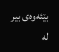بێئه‌وه‌ی بیر له‌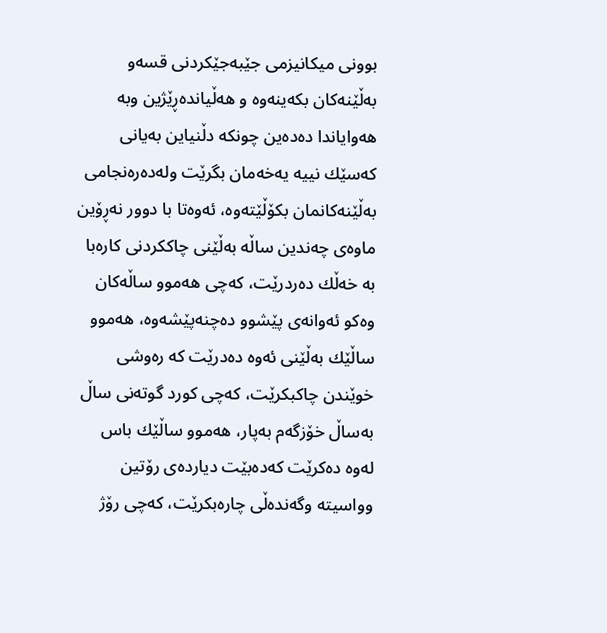بوونی میكانیزمی جێبه‌جێكردنی قسه‌و به‌ڵێنه‌كان بكه‌ینه‌وه‌ و هه‌ڵیانده‌ڕێژین وبه‌ هه‌وایاندا ده‌ده‌ین چونكه‌ دڵنیاین به‌یانی كه‌سێك نییه‌ یه‌خه‌مان بگرێت وله‌ده‌ره‌نجامی به‌ڵێنه‌كانمان بكۆڵێته‌وه‌، ئه‌وه‌تا با دوور نه‌ڕۆین ماوه‌ی چه‌ندین ساڵه‌ به‌ڵێنی چاككردنی كاره‌با به‌ خه‌ڵك ده‌ردرێت، كه‌چی هه‌موو ساڵه‌كان وه‌كو ئه‌وانه‌ی پێشوو ده‌چنه‌پێشه‌وه‌، هه‌موو ساڵێك به‌ڵێنی ئه‌وه‌ ده‌درێت كه‌ ره‌وشی خوێندن چاكبكرێت، كه‌چی كورد گوته‌نی ساڵ به‌ساڵ خۆزگه‌م به‌پار، هه‌موو ساڵێك باس له‌وه‌ ده‌كرێت كه‌ده‌بێت دیارده‌ی رۆتین وواسیته‌ وگه‌نده‌ڵی چاره‌بكرێت، كه‌چی رۆژ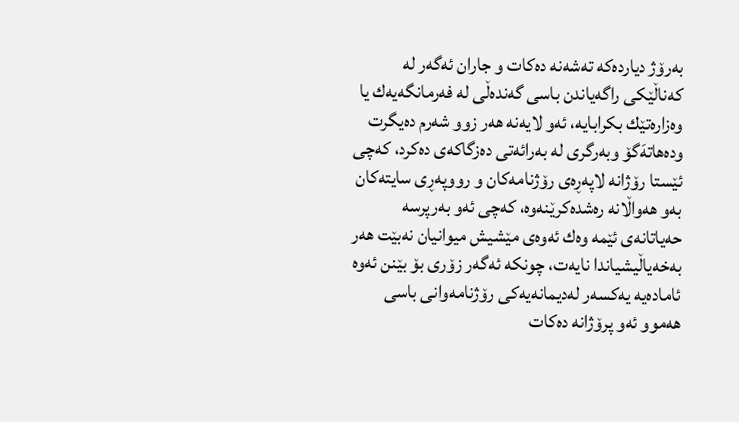به‌رۆژ دیارده‌كه‌ ته‌شه‌نه‌ ده‌كات و جاران ئه‌گه‌ر له‌ كه‌ناڵێكی راگه‌یاندن باسی گه‌نده‌ڵی له‌ فه‌رمانگه‌یه‌ك یا وه‌زاره‌تێك بكرابایه‌، ئه‌و لایه‌نه‌ هه‌ر زوو شه‌رم ده‌یگرت وده‌هاته‌َگۆ وبه‌رگری له‌ به‌رائه‌تی ده‌زگاكه‌ی ده‌كرد، كه‌چی ئێستا رۆژانه‌ لاپه‌ڕه‌ی رۆژنامه‌كان و رووپه‌ڕی سایته‌كان به‌و هه‌واڵانه‌ ره‌شده‌كرێنه‌وه‌، كه‌چی ئه‌و به‌رپرسه‌ حه‌یاتانه‌ی ئێمه‌ وه‌ك ئه‌وه‌ی مێشیش میوانیان نه‌بێت هه‌ر به‌خه‌یاڵیشیاندا نایه‌ت، چونكه‌ ئه‌گه‌ر زۆری بۆ بێنن ئه‌وه‌ ئاماده‌یه‌ یه‌كسه‌ر له‌دیمانه‌یه‌كی رۆژنامه‌وانی باسی هه‌موو ئه‌و پرۆژانه‌ ده‌كات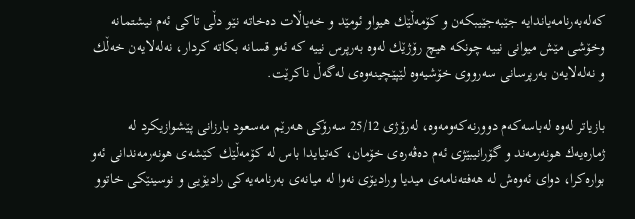كه‌له‌به‌رنامه‌یاندایه‌ جێبه‌جێیبكه‌ن و كۆمه‌ڵێك هیواو ئومێد و خه‌یاڵات ده‌خاته‌ نێو دڵی تاكی ئه‌م نیشتمانه‌ وخۆشی مێش میوانی نییه‌ چونكه‌ هیچ رۆژێك له‌وه‌ به‌رپرس نییه‌ كه‌ ئه‌و قسانه‌ بكاته‌ كردار، نه‌له‌لایه‌ن خه‌ڵك و نه‌له‌لایه‌ن به‌رپرسانی سه‌رووی خۆشیه‌وه‌ لێپێچینه‌وه‌ی له‌گه‌ڵ ناكرێت.

بازیاتر له‌وه‌ له‌باسه‌كه‌م دوورنه‌كه‌ومه‌وه‌، له‌رۆژی 25/12 سه‌رۆكی هه‌رێم مه‌سعود بارزانی پێشوازیكرد له‌ ژماره‌یه‌ك هونه‌رمه‌ند و گۆرانیبێژی ئه‌م ده‌ڤه‌ره‌ی خۆمان، كه‌تیایدا باس له‌ كۆمه‌ڵێك كێشه‌ی هونه‌رمه‌ندانی ئه‌و بواره‌كرا، دوای ئه‌وه‌ش له‌ هه‌فته‌نامه‌ی میدیا ورادیۆی نه‌وا له‌ میانه‌ی به‌رنامه‌یه‌كی رادیۆیی و نوسینێكی خاتوو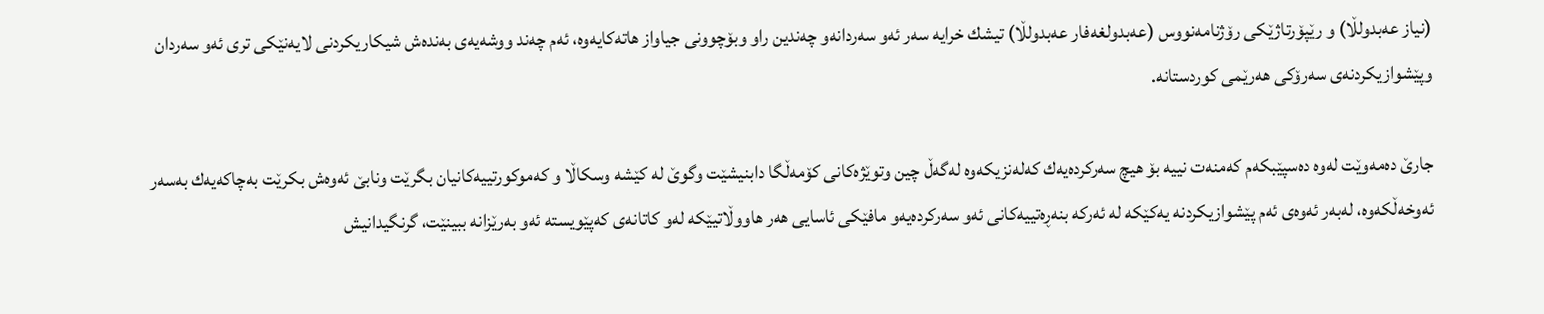(نیاز عه‌بدولڵا) و رێپۆرتاژێكی رۆژنامه‌نووس (عه‌بدولغه‌فار عه‌بدولڵا) تیشك خرایه‌ سه‌ر ئه‌و سه‌ردانه‌و چه‌ندین راو وبۆچوونی جیاواز هاته‌كایه‌وه‌، ئه‌م چه‌ند ووشه‌یه‌ی به‌نده‌ش شیكاریكردنی لایه‌نێكی تری ئه‌و سه‌ردان وپێشوازیكردنه‌ی سه‌رۆكی هه‌رێمی كوردستانه‌.

جارێ ده‌مه‌وێت له‌وه‌ ده‌سپێبكه‌م كه‌منه‌ت نییه‌ بۆ هیچ سه‌ركرده‌یه‌ك كه‌له‌نزیكه‌وه‌ له‌گه‌ڵ چین وتوێژه‌كانی كۆمه‌ڵگا دابنیشێت وگوێ له‌ كێشه‌ وسكاڵا و كه‌موكورتییه‌كانیان بگرێت ونابێ ئه‌وه‌ش بكرێت به‌چاكه‌یه‌ك به‌سه‌ر ئه‌وخه‌ڵكه‌وه‌، له‌به‌ر ئه‌وه‌ی ئه‌م پێشوازیكردنه‌ یه‌كێكه‌ له‌ ئه‌ركه‌ بنه‌ڕه‌تییه‌كانی ئه‌و سه‌ركرده‌یه‌و مافێكی ئاسایی هه‌ر هاووڵاتیێكه‌ له‌و كاتانه‌ی كه‌پێویسته‌ ئه‌و به‌رێزانه‌ ببینێت، گرنگیدانیش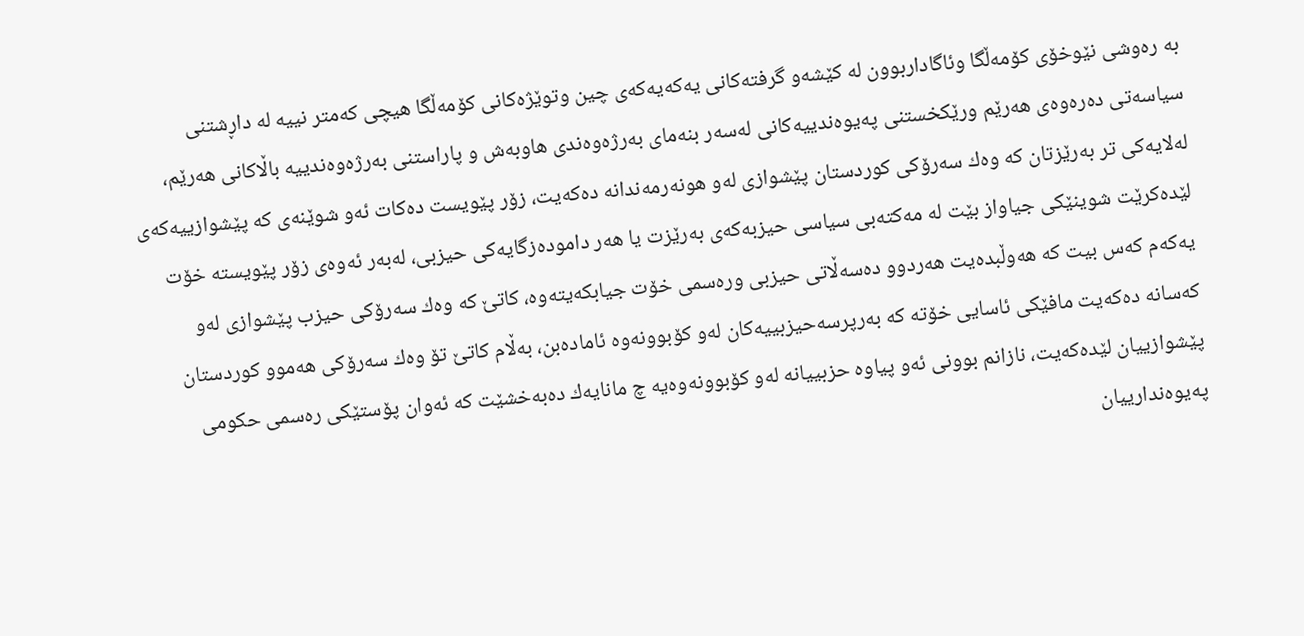به‌ ره‌وشی نێوخۆی كۆمه‌ڵگا وئاگاداربوون له‌ كێشه‌و گرفته‌كانی یه‌كه‌یه‌كه‌ی چین وتوێژه‌كانی كۆمه‌ڵگا هیچی كه‌متر نییه‌ له‌ داڕشتنی سیاسه‌تی ده‌ره‌وه‌ی هه‌رێم ورێكخستنی په‌یوه‌ندییه‌كانی له‌سه‌ر بنه‌مای به‌رژه‌وه‌ندی هاوبه‌ش و پاراستنی به‌رژه‌وه‌ندییه‌ باڵاكانی هه‌رێم، له‌لایه‌كی تر به‌رێزتان كه‌ وه‌ك سه‌رۆكی كوردستان پێشوازی له‌و هونه‌رمه‌ندانه‌ ده‌كه‌یت، زۆر پێویست ده‌كات ئه‌و شوێنه‌ی كه‌ پێشوازییه‌كه‌ی لێده‌كرێت شوینێكی جیاواز بێت له‌ مه‌كته‌بی سیاسی حیزبه‌كه‌ی به‌رێزت یا هه‌ر داموده‌زگایه‌كی حیزبی، له‌به‌ر ئه‌وه‌ی زۆر پێویسته‌ خۆت یه‌كه‌م كه‌س بیت كه‌ هه‌وڵبده‌یت هه‌ردوو ده‌سه‌ڵاتی حیزبی وره‌سمی خۆت جیابكه‌یته‌وه‌، كاتێ كه‌ وه‌ك سه‌رۆكی حیزب پێشوازی له‌و كه‌سانه‌ ده‌كه‌یت مافێكی ئاسایی خۆته‌ كه‌ به‌رپرسه‌حیزبییه‌كان له‌و كۆبوونه‌وه‌ ئاماده‌بن، به‌ڵام كاتێ تۆ وه‌ك سه‌رۆكی هه‌موو كوردستان پێشوازییان لێده‌كه‌یت، نازانم بوونی ئه‌و پیاوه‌ حزبییانه‌ له‌و كۆبوونه‌وه‌یه‌ چ مانایه‌ك ده‌به‌خشێت كه‌ ئه‌وان پۆستێكی ره‌سمی حكومی په‌یوه‌ندارییان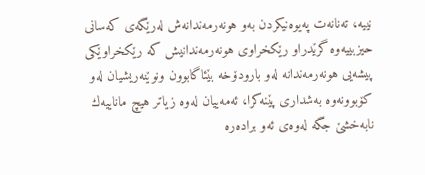نییه‌، ته‌نانه‌ت په‌یوه‌نیكردن به‌و هونه‌رمه‌ندانه‌ش له‌رێگه‌ی كه‌سانی حیزبییه‌وه‌ گرێدراو رێكخراوی هونه‌رمه‌ندانیش كه‌ رێكخراوێكی پیشه‌یی هونه‌رمه‌ندانه‌ له‌و بارودۆخه‌ بێئاگابوون ونوێنه‌ریشیان له‌و كۆبوونه‌وه‌ به‌شداری پێنه‌كرا، ئه‌مه‌ییان له‌وه‌ زیاتر هیچ ماناییه‌ك نابه‌خشێ جگه‌ له‌وه‌ی ئه‌و براده‌ره‌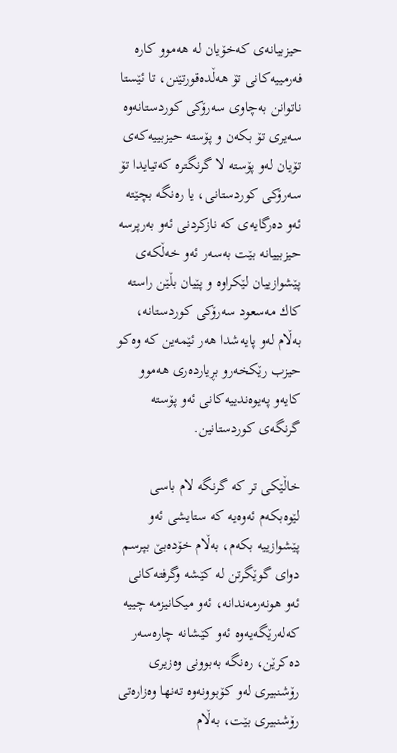حیزبیانه‌ی كه‌خۆیان له‌ هه‌موو كاره‌ فه‌رمییه‌كانی تۆ هه‌ڵده‌قورتێنن، تا ئێستا ناتوانن به‌چاوی سه‌رۆكی كوردستانه‌وه‌ سه‌یری تۆ بكه‌ن و پۆسته‌ حیزبییه‌كه‌ی تۆیان له‌و پۆسته‌ لا گرنگتره‌ كه‌تیایدا تۆ سه‌رۆكی كوردستانی، یا ره‌نگه‌ بچێته‌ ئه‌و ده‌رگایه‌ی كه‌ نازكردنی ئه‌و به‌رپرسه‌ حیزبییانه‌ بێت به‌سه‌ر ئه‌و خه‌ڵكه‌ی پێشوازییان لێكراوه‌ و پێیان بڵێن راسته‌ كاك مه‌سعود سه‌رۆكی كوردستانه‌، به‌ڵام له‌و پایه‌شدا هه‌ر ئێمه‌ین كه‌ وه‌كو حیزب رێكخه‌رو بڕیارده‌ری هه‌موو كایه‌و په‌یوه‌ندییه‌كانی ئه‌و پۆسته‌ گرنگه‌ی كوردستانین.

خاڵێكی تر كه‌ گرنگه‌ لام باسی لێوه‌بكه‌م ئه‌وه‌یه‌ كه‌ ستایشی ئه‌و پێشوازییه‌ بكه‌م، به‌ڵام خۆده‌بێ بپرسم دوای گوێگرتن له‌ كێشه‌ وگرفته‌كانی ئه‌و هونه‌رمه‌ندانه‌، ئه‌و میكانیزمه‌ چییه‌ كه‌له‌رێگه‌یه‌وه‌ ئه‌و كێشانه‌ چاره‌سه‌ر ده‌كرێن، ره‌نگه‌ به‌بوونی وه‌زیری رۆشنبیری له‌و كۆبوونه‌وه‌ ته‌نها وه‌زاره‌تی رۆشنبیری بێت، به‌ڵام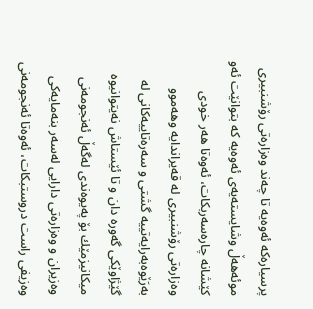پرسیاره‌كه‌ ئه‌وه‌یه‌ تا چه‌ند وه‌زاره‌تی رۆشنبیری موئه‌هه‌ڵ وشایسته‌یه‌ی ئه‌وه‌یه‌ كه‌ بتوانێت ئه‌و كێشانه‌ چاره‌سه‌ربكات، ئه‌وه‌تا هه‌ر خودی وه‌زاره‌تی رۆشنبیری له‌ قه‌یراندایه‌ وهه‌موو به‌رَێوه‌به‌رایه‌تییه‌ گشتی و سه‌ره‌تاییه‌كانی له‌ گێژاوێكی گه‌وره‌ دان و تا ئێستاش نه‌یتوانیوه‌ میكانیزمێك بۆ په‌یوه‌ندی له‌گه‌ڵ ئه‌نجومه‌نی وه‌زیران و وه‌زاره‌تی دارایی له‌سه‌ر بنه‌مایه‌كی وه‌زیفی راست دروستبكات، ئه‌وه‌تا ئه‌نجومه‌نی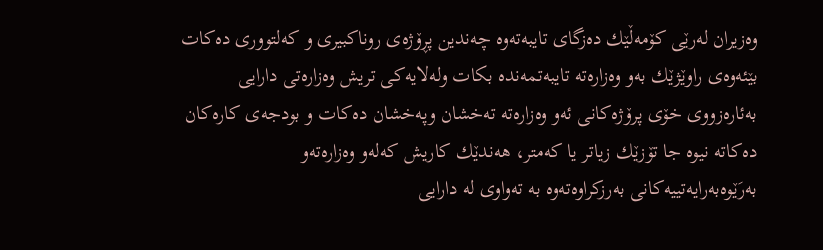وه‌زیران له‌رێی كۆمه‌ڵێك ده‌زگای تایبه‌ته‌وه‌ چه‌ندین پڕۆژه‌ی روناكبیری و كه‌لتووری ده‌كات بێئه‌وه‌ی راوێژێك به‌و وه‌زاره‌ته‌ تایبه‌تمه‌نده‌ بكات وله‌لایه‌كی تریش وه‌زاره‌تی دارایی به‌ئاره‌زووی خۆی پرۆژه‌كانی ئه‌و وه‌زاره‌ته‌ ته‌خشان وپه‌خشان ده‌كات و بودجه‌ی كاره‌كان ده‌كاته‌ نیوه‌ جا تۆزێك زیاتر یا كه‌متر، هه‌ندێك كاریش كه‌له‌و وه‌زاره‌ته‌و به‌رَێوه‌به‌رایه‌تییه‌كانی به‌رزكراوه‌ته‌وه‌ به‌ ته‌واوی له‌ دارایی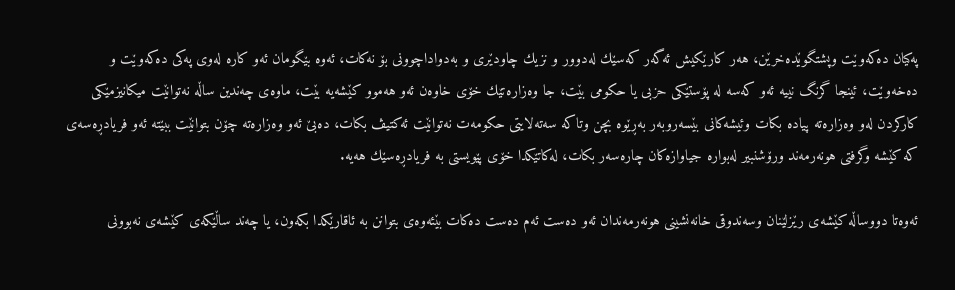په‌كیان ده‌كه‌وێت وپشتگوێده‌خرێن، هه‌ر كارێكیش ئه‌گه‌ر كه‌سێك له‌دوور و نزیك چاودێری و به‌دواداچوونی بۆ نه‌كات، ئه‌وه‌ بێگومان ئه‌و كاره‌ له‌وی په‌كی ده‌كه‌وێت و ده‌خه‌وێت، ئینجا گرنگ نییه‌ ئه‌و كه‌سه‌ له‌ پۆستێكی حزبی یا حكومی بێت، جا وه‌زاره‌تێك خۆی خاوه‌ن ئه‌و هه‌موو كێشه‌یه‌ بێت، ماوه‌ی چه‌ندین ساڵه‌ نه‌توانێت میكانیزمێكی كاركردن له‌و وه‌زاره‌ته‌ پیاده‌ بكات وئیشه‌كانی بێسه‌روبه‌ر به‌ڕێوه‌ بچن وتاكه‌ سه‌ته‌لایتی حكومه‌ت نه‌توانێت ئه‌كتیڤ بكات، ده‌بێ ئه‌و وه‌زاره‌ته‌ چۆن بتوانێت ببێته‌ ئه‌و فریادڕه‌سه‌ی كه‌ كێشه‌ وگرفتی هونه‌رمه‌ند ورۆشنبیر له‌بواره‌ جیاوازه‌كان چاره‌سه‌ر بكات، له‌كاتێكدا خۆی پێویستی به‌ فریادڕه‌سێك هه‌یه‌.

ئه‌وه‌تا دووساڵه‌ كێشه‌ی رێزلێنان وسه‌ندوقی خانه‌نشینی هونه‌رمه‌ندان ئه‌و ده‌ست ئه‌م ده‌ست ده‌كات بێئه‌وه‌ی بتوانن به‌ ئاقارێكدا بكه‌ون، یا چه‌ند ساڵێكه‌ی كێشه‌ی نه‌بوونی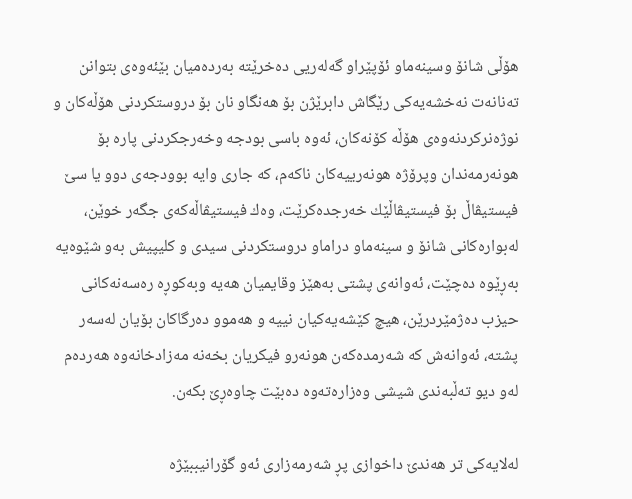هۆڵی شانۆ وسینه‌ماو ئۆپێراو گه‌له‌ریی ده‌خرێته‌ به‌رده‌میان بێئه‌وه‌ی بتوانن ته‌نانه‌ت نه‌خشه‌یه‌كی رێگاش دابرێژن بۆ هه‌نگاو نان بۆ دروستكردنی هۆڵه‌كان و نوژه‌نركردنه‌وه‌ی هۆڵه‌ كۆنه‌كان، ئه‌وه‌ باسی بودجه‌ وخه‌رجكردنی پاره‌ بۆ هونه‌رمه‌ندان وپرۆژه‌ هونه‌رییه‌كان ناكه‌م، كه‌ جاری وایه‌ بوودجه‌ی دوو یا سێ فیستیڤاڵ بۆ فیستیڤاڵێك خه‌رجده‌كرێت، وه‌ك فیستیڤاڵه‌كه‌ی جگه‌ر خوێن، له‌بواره‌كانی شانۆ و سینه‌ماو دراماو دروستكردنی سیدی و كلیپیش به‌و شێوه‌یه‌ به‌ڕێوه‌ ده‌چێت، ئه‌وانه‌ی پشتی به‌هێز وقایمیان هه‌یه‌ وبه‌كوڕه‌ ره‌سه‌نه‌كانی حیزب ده‌ژمێردرێن، هیچ كێشه‌یه‌كیان نییه‌ و هه‌موو ده‌رگاكان بۆیان له‌سه‌ر پشته‌، ئه‌وانه‌ش كه‌ شه‌رمده‌كه‌ن هونه‌رو فیكریان بخه‌نه‌ مه‌زادخانه‌وه‌ هه‌رده‌م له‌و دیو ته‌ڵبه‌ندی شیشی وه‌زاره‌ته‌وه‌ ده‌بێت چاوه‌ڕێ بكه‌ن.

له‌لایه‌كی تر هه‌ندێ داخوازی پڕ شه‌رمه‌زاری ئه‌و گۆرانیببێژه‌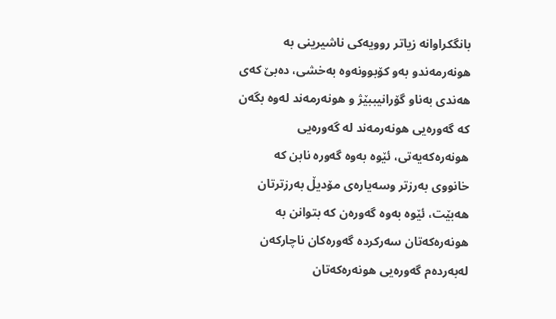بانگكراوانه‌ زیاتر روویه‌كی ناشیرینی به‌ هونه‌رمه‌ندو به‌و كۆبوونه‌وه‌ به‌خشی، ده‌بێ كه‌ی هه‌ندی به‌ناو گۆرانیببێژ و هونه‌رمه‌ند له‌وه‌ بگه‌ن كه‌ گه‌وره‌یی هونه‌رمه‌ند له‌ گه‌وره‌یی هونه‌ره‌كه‌یه‌تی، ئێوه‌ به‌وه‌ گه‌وره‌ نابن كه‌ خانووی به‌رزتر وسه‌یاره‌ی مۆدیڵ به‌رزترتان هه‌بێت، ئێوه‌ به‌وه‌ گه‌وره‌ن كه‌ بتوانن به‌ هونه‌ره‌كه‌تان سه‌ركرده‌ گه‌وره‌كان ناچاركه‌ن له‌به‌رده‌م گه‌وره‌یی هونه‌ره‌كه‌تان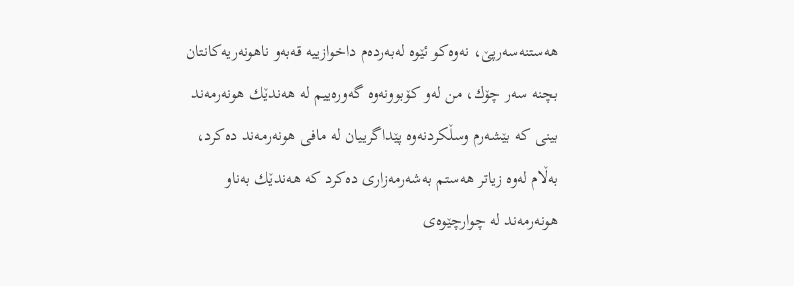هه‌ستنه‌سه‌رپێ، نه‌وه‌كو ئێوه‌ له‌به‌رده‌م داخوازییه‌ قه‌به‌و ناهونه‌ریه‌كانتان بچنه‌ سه‌ر چۆك، من له‌و كۆبوونه‌وه‌ گه‌وره‌ییم له‌ هه‌ندێك هونه‌رمه‌ند بینی كه‌ بێشه‌رم وسڵكردنه‌وه‌ پێداگرییان له‌ مافی هونه‌رمه‌ند ده‌كرد، به‌ڵام له‌وه‌ زیاتر هه‌ستم به‌شه‌رمه‌زاری ده‌كرد كه‌ هه‌ندێك به‌ناو هونه‌رمه‌ند له‌ چوارچێوه‌ی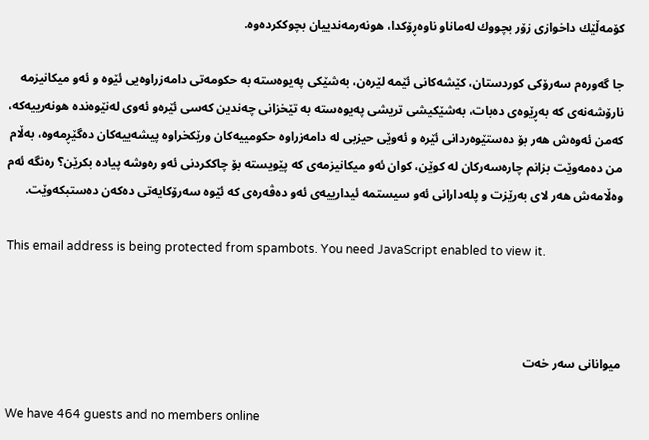كۆمه‌ڵێك داخوازی زۆر بچووك له‌ماناو ناوه‌ڕۆكدا، هونه‌رمه‌ندییان بچوككرده‌وه‌.

جا گه‌وره‌م سه‌رۆكی كوردستان، كێشه‌كانی ئێمه‌ لێره‌ن، به‌شێكی په‌یوه‌سته‌ به‌ حكومه‌تی دامه‌زراوه‌یی ئێوه‌ و ئه‌و میكانیزمه‌ نارۆشه‌نه‌ی كه‌ به‌ڕێوه‌ی ده‌بات، به‌شێكیشی تریشی په‌یوه‌سته‌ به‌ تێخزانی چه‌ندین كه‌سی ئێره‌و ئه‌وی له‌نێوه‌نده‌ هونه‌رییه‌كه‌، كه‌من ئه‌وه‌ش هه‌ر بۆ ده‌ستێوه‌ردانی ئێره‌ و ئه‌وێی حیزبی له‌ دامه‌زراوه‌ حكومییه‌كان ورێكخراوه‌ پیشه‌ییه‌كان ده‌گێڕمه‌وه‌، به‌ڵام من ده‌مه‌وێت بزانم چاره‌سه‌ركان له‌ كوێن، كوان ئه‌و میكانیزمه‌ی كه‌ پێویسته‌ بۆ چاككردنی ئه‌و ره‌وشه‌ پیاده‌ بكرێن؟ ره‌نگه‌ ئه‌م وه‌ڵامه‌ش هه‌ر لای به‌رێزت و پله‌دارانی ئه‌و سیستمه‌ ئیدارییه‌ی ئه‌و ده‌ڤه‌ره‌ی كه‌ ئێوه‌ سه‌رۆكایه‌تی ده‌كه‌ن ده‌ستبكه‌وێت.

This email address is being protected from spambots. You need JavaScript enabled to view it.



میوانانی سەر خەت

We have 464 guests and no members online